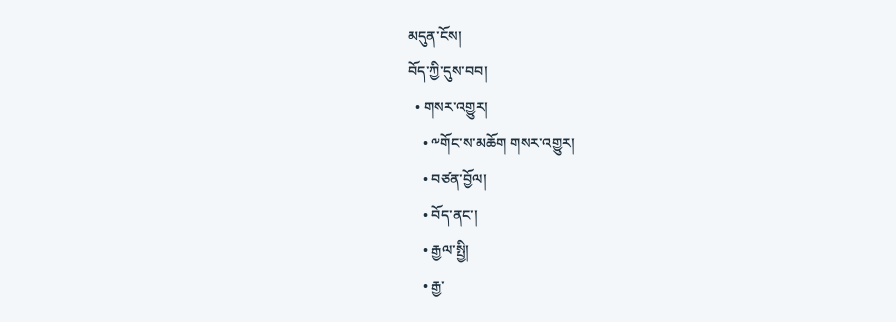མདུན་ངོས།
བོད་ཀྱི་དུས་བབ།
  • གསར་འགྱུར།
    • ༸གོང་ས་མཆོག གསར་འགྱུར།
    • བཙན་བྱོལ།
    • བོད་ནང་།
    • རྒྱལ་སྤྱི།
    • རྒྱ་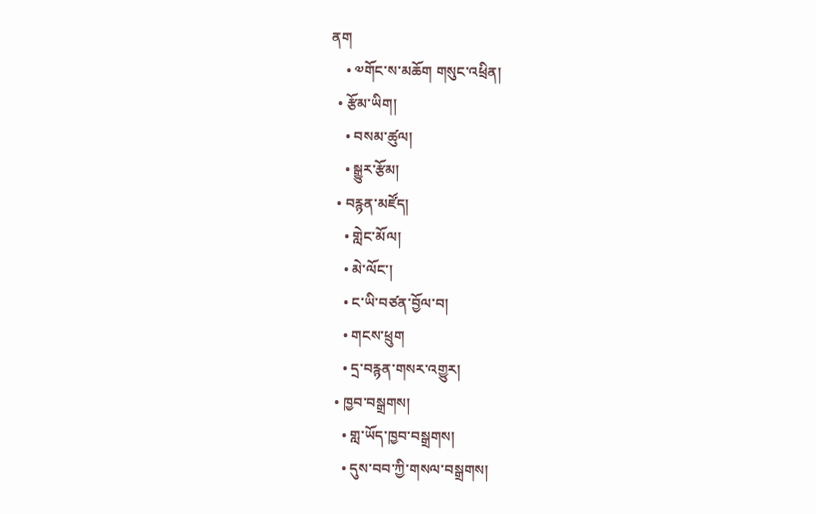ནག
    • ༧གོང་ས་མཆོག གསུང་འཕྲིན།
  • རྩོམ་ཡིག།
    • བསམ་ཚུལ།
    • སྒྱུར་རྩོམ།
  • བརྙན་མཛོད།
    • གླེང་མོལ།
    • མེ་ལོང་།
    • ང་ཡི་བཙན་བྱོལ་བ།
    • གངས་ཕྲུག
    • དྲ་བརྙན་གསར་འགྱུར།
  • ཁྱབ་བསྒྲགས།
    • གླ་ཡོད་ཁྱབ་བསྒྲགས།
    • དུས་བབ་ཀྱི་གསལ་བསྒྲགས།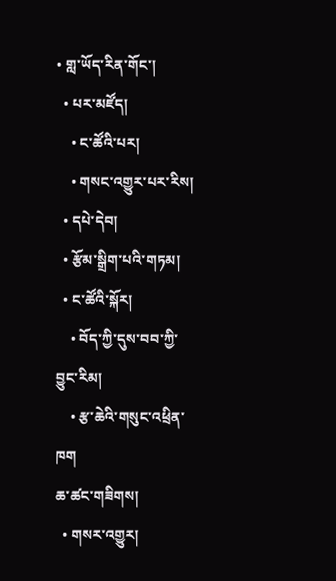• གླ་ཡོད་རིན་གོང་།
  • པར་མཛོད།
    • ང་ཚོའི་པར།
    • གསང་འགྱུར་པར་རིས།
  • དཔེ་དེབ།
  • རྩོམ་སྒྲིག་པའི་གཏམ།
  • ང་ཚོའི་སྐོར།
    • བོད་ཀྱི་དུས་བབ་ཀྱི་བྱུང་རིམ།
    • རྩ་ཆེའི་གསུང་འཕྲིན་ཁག
ཆ་ཚང་གཟིགས།
  • གསར་འགྱུར།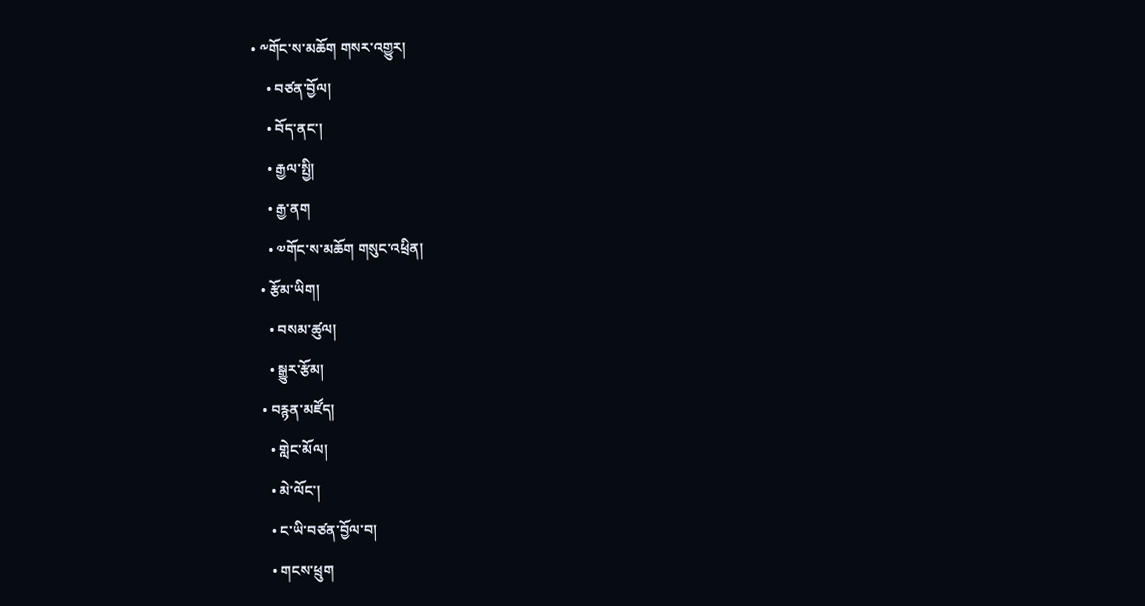• ༸གོང་ས་མཆོག གསར་འགྱུར།
    • བཙན་བྱོལ།
    • བོད་ནང་།
    • རྒྱལ་སྤྱི།
    • རྒྱ་ནག
    • ༧གོང་ས་མཆོག གསུང་འཕྲིན།
  • རྩོམ་ཡིག།
    • བསམ་ཚུལ།
    • སྒྱུར་རྩོམ།
  • བརྙན་མཛོད།
    • གླེང་མོལ།
    • མེ་ལོང་།
    • ང་ཡི་བཙན་བྱོལ་བ།
    • གངས་ཕྲུག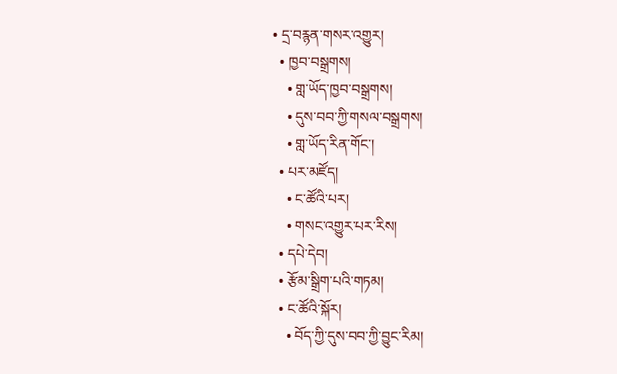• དྲ་བརྙན་གསར་འགྱུར།
  • ཁྱབ་བསྒྲགས།
    • གླ་ཡོད་ཁྱབ་བསྒྲགས།
    • དུས་བབ་ཀྱི་གསལ་བསྒྲགས།
    • གླ་ཡོད་རིན་གོང་།
  • པར་མཛོད།
    • ང་ཚོའི་པར།
    • གསང་འགྱུར་པར་རིས།
  • དཔེ་དེབ།
  • རྩོམ་སྒྲིག་པའི་གཏམ།
  • ང་ཚོའི་སྐོར།
    • བོད་ཀྱི་དུས་བབ་ཀྱི་བྱུང་རིམ།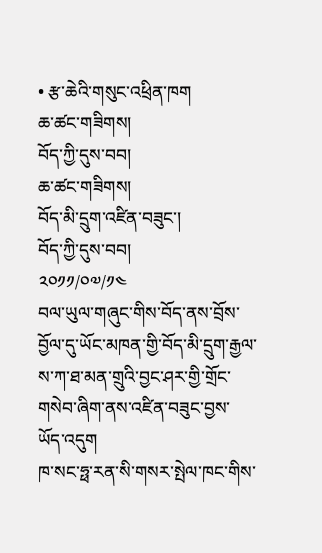• རྩ་ཆེའི་གསུང་འཕྲིན་ཁག
ཆ་ཚང་གཟིགས།
བོད་ཀྱི་དུས་བབ།
ཆ་ཚང་གཟིགས།
བོད་མི་དྲུག་འཛིན་བཟུང་།
བོད་ཀྱི་དུས་བབ།
༢༠༡༡/༠༧/༡༤
བལ་ཡུལ་གཞུང་གིས་བོད་ནས་བྲོས་བྱོལ་དུ་ཡོང་མཁན་གྱི་བོད་མི་དྲུག་རྒྱལ་ས་ཀ་ཐ་མན་གྲུའི་བྱང་ཤར་གྱི་གྲོང་གསེབ་ཞིག་ནས་འཛིན་བཟུང་བྱས་ཡོད་འདུག
ཁ་སང་ཧྥ་རན་སི་གསར་སྤེལ་ཁང་གིས་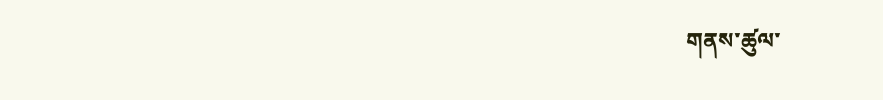གནས་ཚུལ་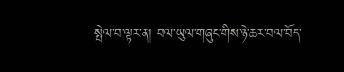སྤེལ་བ་ལྟར་ན། བལ་ཡུལ་གཞུང་གིས་ཉེ་ཆར་བལ་བོད་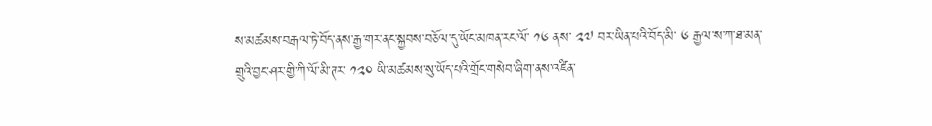ས་མཚམས་བརྒལ་ཏེ་བོད་ནས་རྒྱ་གར་ནང་སྐྱབས་བཅོལ་དུ་ཡོང་མཁན་རང་ལོ་ ༡༦ ནས་ ༢༧ བར་ཡིན་པའི་བོད་མི་ ༦ རྒྱལ་ས་ཀ་ཐ་མན་གྲུའི་བྱང་ཤར་གྱི་ཀི་ལོ་མི་ཊར་ ༡༢༠ ཡི་མཚམས་སུ་ཡོད་པའི་གྲོང་གསེབ་ཞིག་ནས་འཛིན་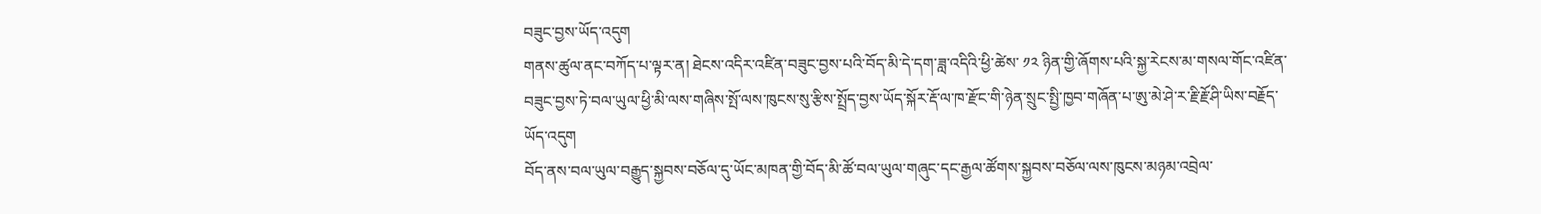བཟུང་བྱས་ཡོད་འདུག
གནས་ཚུལ་ནང་བཀོད་པ་ལྟར་ན། ཐེངས་འདིར་འཛིན་བཟུང་བྱས་པའི་བོད་མི་དེ་དག་ཟླ་འདིའི་ཕྱི་ཚེས་ ༡༢ ཉིན་གྱི་ཞོགས་པའི་སྐྱ་རེངས་མ་གསལ་གོང་འཛིན་བཟུང་བྱས་ཏེ་བལ་ཡུལ་ཕྱི་མི་ལས་གཞིས་སྤོ་ལས་ཁུངས་སུ་རྩིས་སྤྲོད་བྱས་ཡོད་སྐོར་རྡོ་ལ་ཁ་རྫོང་གི་ཉེན་སྲུང་སྤྱི་ཁྱབ་གཞོན་པ་ཨུ་མེ་ཤེ་ར་རྗི་རྗོ་ཤི་ཡིས་བརྗོད་ཡོད་འདུག
བོད་ནས་བལ་ཡུལ་བརྒྱུད་སྐྱབས་བཅོལ་དུ་ཡོང་མཁན་གྱི་བོད་མི་ཚོ་བལ་ཡུལ་གཞུང་དང་རྒྱལ་ཚོགས་སྐྱབས་བཅོལ་ལས་ཁུངས་མཉམ་འབྲེལ་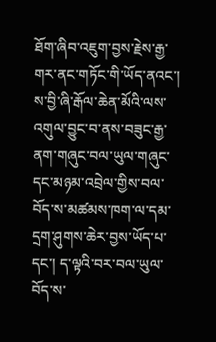ཐོག་ཞིབ་འཇུག་བྱས་རྗེས་རྒྱ་གར་ནང་གཏོང་གི་ཡོད་ནའང་། ས་བྱི་ཞི་རྒོལ་ཆེན་མོའི་ལས་འགུལ་བྱུང་བ་ནས་བཟུང་རྒྱ་ནག་གཞུང་བལ་ཡུལ་གཞུང་དང་མཉམ་འབྲེལ་གྱིས་བལ་བོད་ས་མཚམས་ཁག་ལ་དམ་དྲག་ཤུགས་ཆེར་བྱས་ཡོད་པ་དང་། ད་ལྟའི་བར་བལ་ཡུལ་བོད་ས་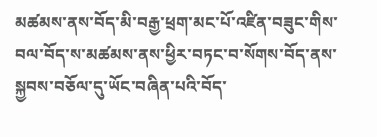མཚམས་ནས་བོད་མི་བརྒྱ་ཕྲག་མང་པོ་འཛིན་བཟུང་གིས་བལ་བོད་ས་མཚམས་ནས་ཕྱིར་བཏང་བ་སོགས་བོད་ནས་སྐྱབས་བཅོལ་དུ་ཡོང་བཞིན་པའི་བོད་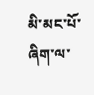མི་མང་པོ་ཞིག་ལ་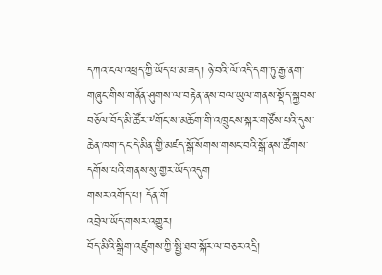དཀའ་ངལ་འཕྲད་ཀྱི་ཡོད་པ་མ་ཟད། ཉེ་བའི་ལོ་འདི་དག་ཏུ་རྒྱ་ནག་གཞུང་གིས་གནོན་ཤུགས་ལ་བརྟེན་ནས་བལ་ཡུལ་གནས་སྡོད་སྐྱབས་བཅོལ་བོད་མི་ཚོར་༸གོང་ས་མཆོག་གི་འཁྲུངས་སྐར་གཙོས་པའི་དུས་ཆེན་ཁག་དང་དེ་མིན་གྱི་མཛད་སྒོ་སོགས་གསང་བའི་སྒོ་ནས་ཚོགས་དགོས་པའི་གནས་སུ་གྱར་ཡོད་འདུག
གསར་འགོད་པ། དོན་གོ
འབྲེལ་ཡོད་གསར་འགྱུར།
བོད་མིའི་སྒྲིག་འཛུགས་ཀྱི་སྤྱི་ཐབ་སྐོར་ལ་བཅར་འདྲི།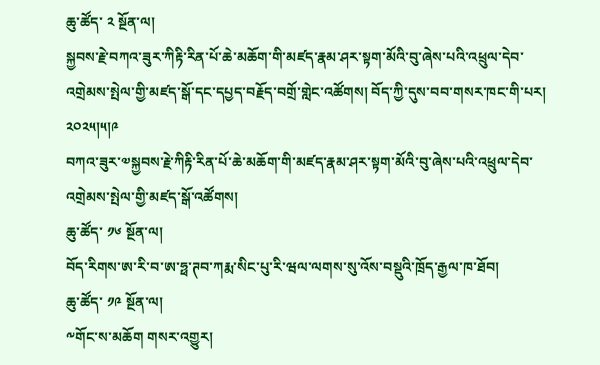ཆུ་ཚོད་ ༢ སྔོན་ལ།
སྐྱབས་རྗེ་བཀའ་ཟུར་ཀིརྟི་རིན་པོ་ཆེ་མཆོག་གི་མཛད་རྣམ་ཤར་སྟག་མོའི་བུ་ཞེས་པའི་འཕྲུལ་དེབ་འགྲེམས་སྤེལ་གྱི་མཛད་སྒོ་དང་དཔྱད་བརྗོད་བགྲོ་གླེང་འཚོགས། བོད་ཀྱི་དུས་བབ་གསར་ཁང་གི་པར། ༢༠༢༥།༥།༩
བཀའ་ཟུར་༧སྐྱབས་རྗེ་ཀིརྟི་རིན་པོ་ཆེ་མཆོག་གི་མཛད་རྣམ་ཤར་སྟག་མོའི་བུ་ཞེས་པའི་འཕྲུལ་དེབ་འགྲེམས་སྤེལ་གྱི་མཛད་སྒོ་འཚོགས།
ཆུ་ཚོད་ ༡༦ སྔོན་ལ།
བོད་རིགས་ཨ་རི་བ་ཨ་ཧྥ་ཊབ་ཀརྨ་སིང་པུ་རི་ཝལ་ལགས་སུ་འོས་བསྡུའི་ཁྲོད་རྒྱལ་ཁ་ཐོབ།
ཆུ་ཚོད་ ༡༩ སྔོན་ལ།
༸གོང་ས་མཆོག གསར་འགྱུར།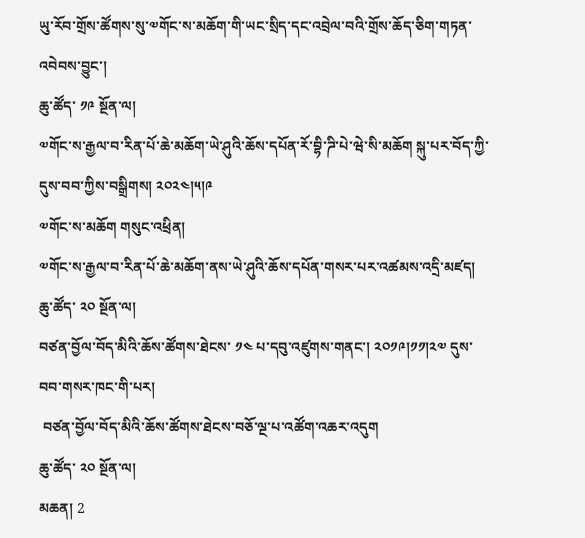ཡུ་རོབ་གྲོས་ཚོགས་སུ་༧གོང་ས་མཆོག་གི་ཡང་སྲིད་དང་འབྲེལ་བའི་གྲོས་ཆོད་ཅིག་གཏན་འབེབས་བྱུང་།
ཆུ་ཚོད་ ༡༩ སྔོན་ལ།
༧གོང་ས་རྒྱལ་བ་རིན་པོ་ཆེ་མཆོག་ཡེ་ཤུའི་ཆོས་དཔོན་རོ་བྷི་ཌི་པེ་ཝེ་སི་མཆོག སྐུ་པར་བོད་ཀྱི་དུས་བབ་ཀྱིས་བསྒྲིགས། ༢༠༢༤།༥།༩
༧གོང་ས་མཆོག གསུང་འཕྲིན།
༧གོང་ས་རྒྱལ་བ་རིན་པོ་ཆེ་མཆོག་ནས་ཡེ་ཤུའི་ཆོས་དཔོན་གསར་པར་འཚམས་འདྲི་མཛད།
ཆུ་ཚོད་ ༢༠ སྔོན་ལ།
བཙན་བྱོལ་བོད་མིའི་ཆོས་ཚོགས་ཐེངས་ ༡༤ པ་དབུ་འཛུགས་གནང་། ༢༠༡༩།༡༡།༢༧ དུས་བབ་གསར་ཁང་གི་པར།
 བཙན་བྱོལ་བོད་མིའི་ཆོས་ཚོགས་ཐེངས་བཅོ་ལྔ་པ་འཚོག་འཆར་འདུག
ཆུ་ཚོད་ ༢༠ སྔོན་ལ།
མཆན། 2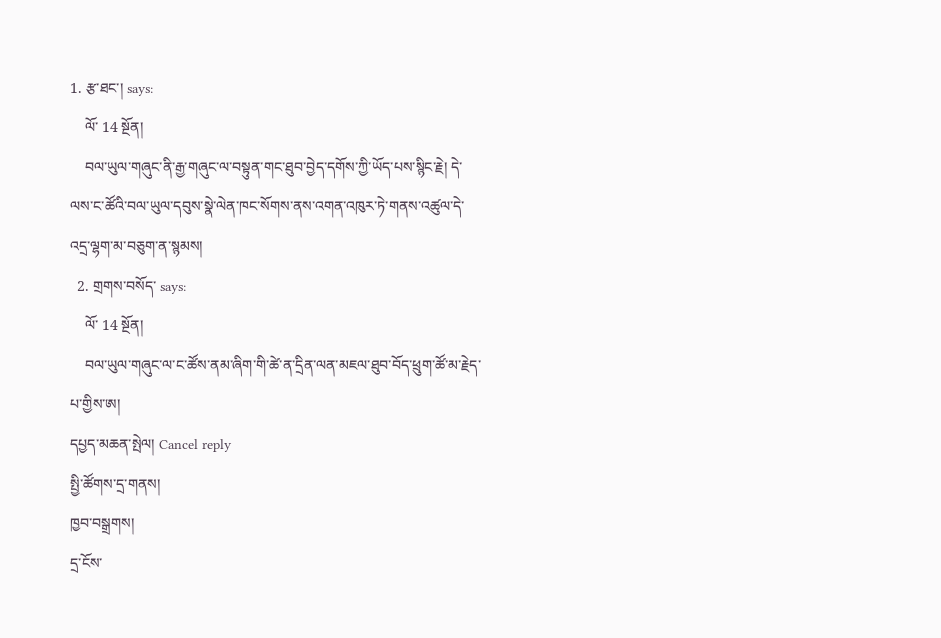1. རྩ་ཐང་། says:
    ལོ་ 14 སྔོན།
    བལ་ཡུལ་གཞུང་ནི་རྒྱ་གཞུང་ལ་བསྟུན་གང་ཐུབ་བྱེད་དགོས་ཀྱི་ཡོད་པས་སྙིང་རྗེ། དེ་ལས་ང་ཚོའི་བལ་ཡུལ་དབུས་སྣེ་ལེན་ཁང་སོགས་ནས་འགན་འཁུར་ཏེ་གནས་འཚུལ་དེ་འདྲ་ལྷག་མ་བཅུག་ན་སྙམས།
  2. གྲགས་བསོད་ says:
    ལོ་ 14 སྔོན།
    བལ་ཡུལ་གཞུང་ལ་ང་ཚོས་ནམ་ཞིག་གི་ཚེ་ན་དྲིན་ལན་མཇལ་ཐུབ་བོད་ཕྲུག་ཚོ་མ་རྗེད་པ་གྱིས་ཨ།
དཔྱད་མཆན་སྤེལ། Cancel reply
སྤྱི་ཚོགས་དྲ་གནས།
ཁྱབ་བསྒྲགས།
དྲ་ངོས་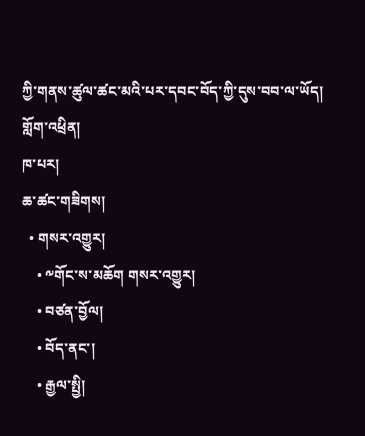ཀྱི་གནས་ཚུལ་ཚང་མའི་པར་དབང་བོད་ཀྱི་དུས་བབ་ལ་ཡོད།
གློག་འཕྲིན།
ཁ་པར།
ཆ་ཚང་གཟིགས།
  • གསར་འགྱུར།
    • ༸གོང་ས་མཆོག གསར་འགྱུར།
    • བཙན་བྱོལ།
    • བོད་ནང་།
    • རྒྱལ་སྤྱི།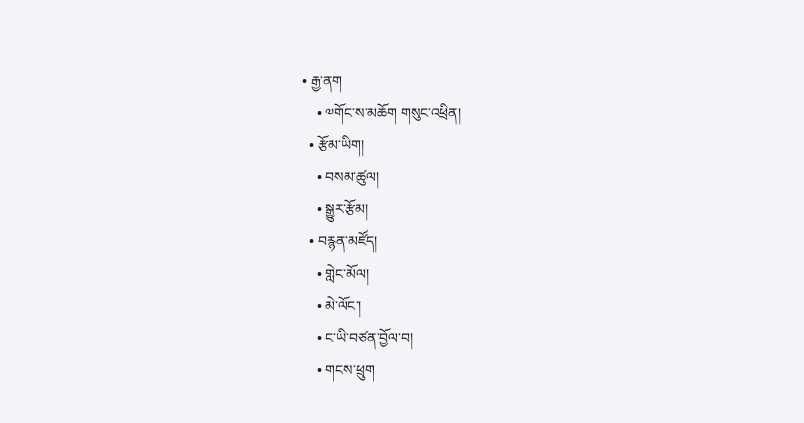• རྒྱ་ནག
    • ༧གོང་ས་མཆོག གསུང་འཕྲིན།
  • རྩོམ་ཡིག།
    • བསམ་ཚུལ།
    • སྒྱུར་རྩོམ།
  • བརྙན་མཛོད།
    • གླེང་མོལ།
    • མེ་ལོང་།
    • ང་ཡི་བཙན་བྱོལ་བ།
    • གངས་ཕྲུག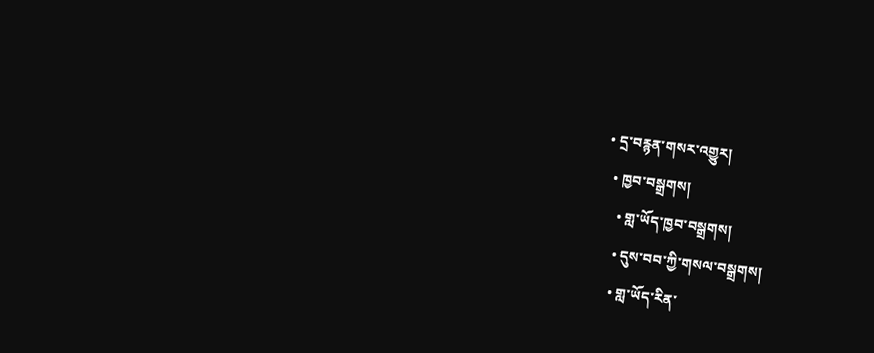• དྲ་བརྙན་གསར་འགྱུར།
  • ཁྱབ་བསྒྲགས།
    • གླ་ཡོད་ཁྱབ་བསྒྲགས།
    • དུས་བབ་ཀྱི་གསལ་བསྒྲགས།
    • གླ་ཡོད་རིན་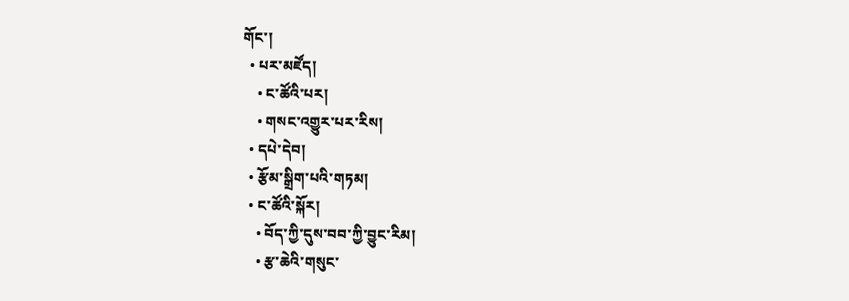གོང་།
  • པར་མཛོད།
    • ང་ཚོའི་པར།
    • གསང་འགྱུར་པར་རིས།
  • དཔེ་དེབ།
  • རྩོམ་སྒྲིག་པའི་གཏམ།
  • ང་ཚོའི་སྐོར།
    • བོད་ཀྱི་དུས་བབ་ཀྱི་བྱུང་རིམ།
    • རྩ་ཆེའི་གསུང་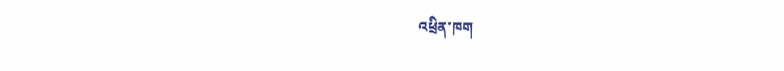འཕྲིན་ཁག